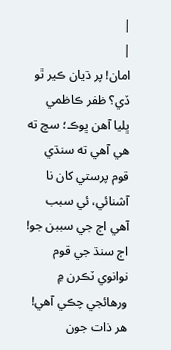|
|
امان! پر ڌيان ڪير ٿو ڏي؟ ظفر ڪاظمي
ڀليا آهن ڀوڪ؛ سچ ته هي آهي ته سنڌي قوم پرستي کان نا آشنائي، ئي سبب آهي اڄ جي سببن جو! اڄ سنڌ جي قوم نوانوي ٽڪرن ۾ ورهائجي چڪي آهي! هر ذات جون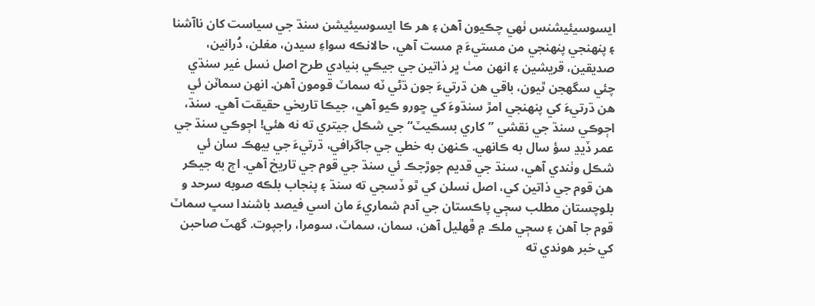ايسوسيئيشنس ٺهي چڪيون آهن ۽ هر ڪا ايسوسيئيشن سنڌ جي سياست کان ناآشنا ۽ پنهنجي پنهنجي من مستيءَ ۾ مست آهي، حالانڪه سواءِ سيدن، مغلن، دُرانين، صديقين، قريشين ۽ انهن مٺ ڀر ذاتين جي جيڪي بنيادي طرح اصل نسل غير سنڌي چئي سگھجن ٿيون، باقي هن ڌرتيءَ جون ڌڻي ٽه سماٽ قومون آهن. انهن سماٽن ئي هن ڌرتيءَ کي پنهنجي امڙ سنڌوءَ کي ڇورو ڪيو آهي، جيڪا تاريخي حقيقت آهي. سنڌ، اڄوڪي سنڌ جي نقشي ”کاري بسڪيٽ“ جي شڪل جيتري ته نه هئي! اڄوڪي سنڌ جي عمر ڏيڍ سؤ سال به ڪانهي. ڪنهن به خطي جي جاگرافي، ڌرتيءَ جي بيهڪ سان ئي شڪل وٺندي آهي، سنڌ جي قديم جوڙجڪ ئي سنڌ جي قوم جي تاريخ آهي. اڄ به جيڪر هن قوم جي ذاتين کي، اصل نسلن کي ٿو ڏسجي ته سنڌ ۽ پنجاب بلڪه صوبه سرحد و بلوچستان مطلب سڄي پاڪستان جي آدم شماريءَ مان اسي فيصد باشندا سڀ سماٽ قوم جا آهن ۽ سڄي ملڪ ۾ ڦهليل آهن، سمان، سماٽ، سومرا، راجپوت. گھٽ صاحبن کي خبر هوندي ته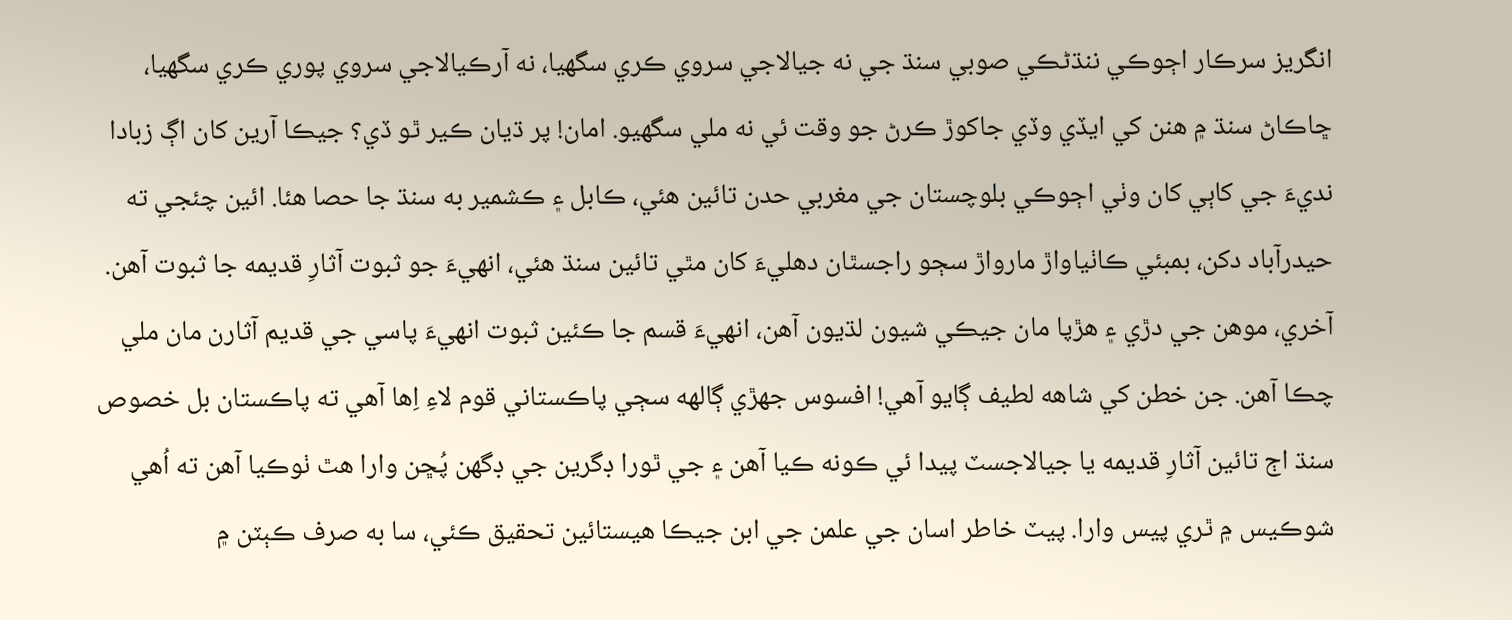انگريز سرڪار اڄوڪي ننڌڻڪي صوبي سنڌ جي نه جيالاجي سروي ڪري سگھيا، نه آرڪيالاجي سروي پوري ڪري سگھيا، ڇاڪاڻ سنڌ ۾ هنن کي ايڏي وڏي جاکوڙ ڪرڻ جو وقت ئي نه ملي سگھيو. امان! پر ڌيان ڪير ٿو ڏي؟ جيڪا آرين کان اڳ زبادا نديءَ جي کاٻي کان وٺي اڄوڪي بلوچستان جي مغربي حدن تائين هئي، ڪابل ۽ ڪشمير به سنڌ جا حصا هئا. ائين چئجي ته حيدرآباد دکن، بمبئي ڪاٺياواڙ مارواڙ سڄو راجسٿان دهليءَ کان مٿي تائين سنڌ هئي، انهيءَ جو ثبوت آثارِ قديمه جا ثبوت آهن. آخري، موهن جي دڙي ۽ هڙپا مان جيڪي شيون لڌيون آهن، انهيءَ قسم جا ڪئين ثبوت انهيءَ پاسي جي قديم آثارن مان ملي چڪا آهن. جن خطن کي شاهه لطيف ڳايو آهي! افسوس جھڙي ڳالهه سڄي پاڪستاني قوم لاءِ اِها آهي ته پاڪستان بل خصوص سنڌ اڄ تائين آثارِ قديمه يا جيالاجسٽ پيدا ئي ڪونه ڪيا آهن ۽ جي ٿورا ڊگرين جي ڊگھن پُڇن وارا هٿ ٺوڪيا آهن ته اُهي شوڪيس ۾ ٿري پيس وارا. پيٽ خاطر اسان جي علمن جي ابن جيڪا هيستائين تحقيق ڪئي، سا به صرف ڪٻٽن ۾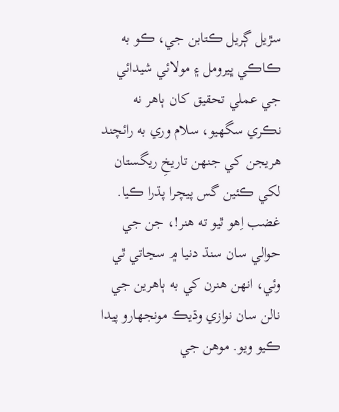سڙيل ڳريل ڪتابن جي، ڪو به ڪاڪي ڀيرومل ۽ مولائي شيدائي جي عملي تحقيق کان ٻاهر نه نڪري سگھيو، سلام وري به رائچند هريجن کي جنهن تاريخِ ريگستان لکي ڪئين گس پيچرا پڌرا ڪيا. غضب اِهو ٿيو ته هنر!، جن جي حوالي سان سنڌ دنيا ۾ سڃاتي ٿي وئي، انهن هنرن کي به ٻاهرين جي نالن سان نوازي وڌيڪ مونجھارو پيدا ڪيو ويو. موهن جي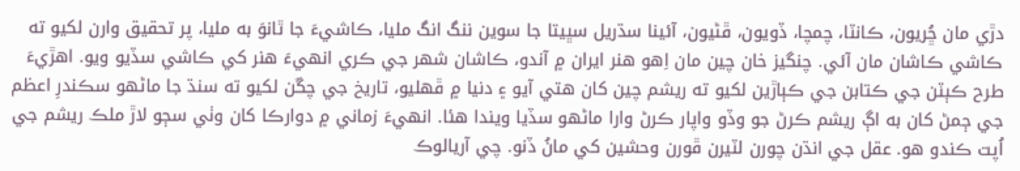دڙي مان ڇُريون، ڪانٽا، چمچا، ڏويون، ڦڻيون، آئينا سڌريل سڀيتا جا سوين ننگ انگ مليا، ڪاشيءَ جا ٿانوَ به مليا، پر تحقيق وارن لکيو ته ڪاشي ڪاشان مان آئي. چنگيز خان چين مان اِهو هنر ايران ۾ آندو، ڪاشان شهر جي ڪري انهيءَ هنر کي ڪاشي سڏيو ويو. اهڙيءَ طرح ڪٻٽن جي ڪتابن جي ڪٻاڙين لکيو ته ريشم چين کان هتي آيو ۽ دنيا ۾ ڦهليو، تاريخ جي چڱن لکيو ته سنڌ جا ماڻهو سڪندرِ اعظم جي ڄمڻ کان به اڳ ريشم ڪرڻ جو وڏو واپار ڪرڻ وارا ماڻهو سڏيا ويندا هئا. انهيءَ زماني ۾ دوارڪا کان وٺي سڄو لاڙ ملڪ ريشم جي اُپت ڪندو هو. عقل جي انڌن چورن لٽيرن ڦورن وحشين کي مانُ ڏنو. چي آريالوڪ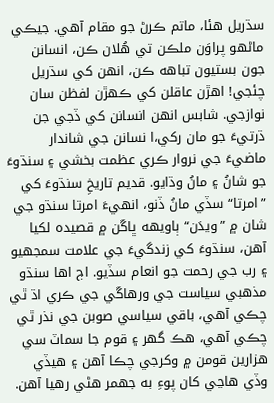سڌريل هئا، ماتم ڪرڻ جو مقام آهي. جيڪي ماڻهو پراوَن ملڪن تي هُلان ڪن، انسانن جون بستيون تباهه ڪن، انهن کي سڌريل چئجي! اهڙن عاقلن کي ڪهڙن لفظن سان نوازجي. شابس انهن انسانن کي ڏجي جن ڌرتيءَ جو مان رکي،ا نسانن جي شاندار ماضيءَ جي نروار ڪري عظمت بخشي ۽ سنڌوءَ جو شانُ ۽ مانُ وڌايو. قديم تاريخِ سنڌوءَ کي ”امرتا“ سڏي مانُ ڏنو، انهيءَ امرتا سنڌو جي شان ۾ ”ويدَن“ ٻاويهه ڀاڱن ۾ قصيده لکيا آهن، سنڌوءَ کي زندگيءَ جي علامت سمجھيو ۽ رب جي رحمت جو انعام سڏيو. اڄ اها سنڌو مذهبي سياست جي ورهاڱي جي ڪري اڌ ٿي چڪي آهي، باقي سياسي صوبن جي نذر ٿي چڪي آهي، هڪ گھر ۽ قوم جا سماٽ سي هزارين قومن ۾ وکرجي چڪا آهن ۽ هيڏي وڏي هاڃي کان پوءِ به جھمر هڻي رهيا آهن.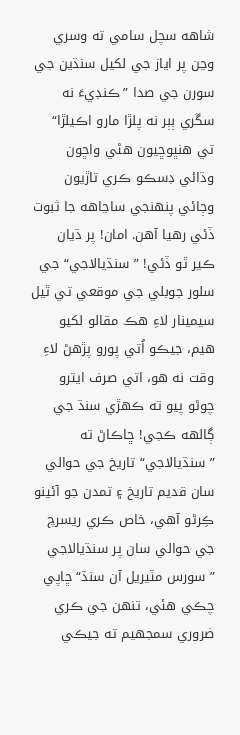شاهه سچل سامي ته وسري وڃن پر اياز جي لکيل سنڌين جي سورن جي صدا ”ڪنڊيءَ نه سڱري ٻٻر نه پلڙا مارو اڪيلڙا“ تي هنڀوڇيون هڻي واڇون وڌائي ڊسڪو ڪري تاڙيون وڄائي پنهنجي ساڃاهه جا ثبوت ڏئي رهيا آهن. امان! پر ڌيان ڪير ٿو ڏئي! ”سنڌيالاجي“ جي سلور جوبلي جي موقعي تي ٿيل سيمينار لاءِ هڪ مقالو لکيو هيم، جيڪو اُتي پورو پڙهڻ لاءِ وقت نه هو، اتي صرف ايترو چوڻو پيو ته ڪهڙي سنڌ جي ڳالهه ڪجي! ڇاڪاڻ ته ”سنڌيالاجي“ تاريخ جي حوالي سان قديم تاريخ ۽ تمدن جو آئينو ڪِرڻو آهي، خاص ڪري ريسرچ جي حوالي سان پر سنڌيالاجي ”سورس مٽيريل آن سنڌ“ ڇاپي چڪي هئي، تنهن جي ڪري ضروري سمجھيم ته جيڪي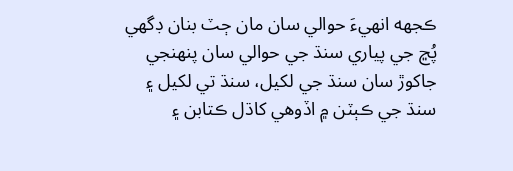ڪجھه انهيءَ حوالي سان مان ڄٽ بنان ڊگھي پُڇ جي پياري سنڌ جي حوالي سان پنهنجي جاکوڙ سان سنڌ جي لکيل، سنڌ تي لکيل ۽ سنڌ جي ڪٻٽن ۾ اڏوهي کاڌل ڪتابن ۽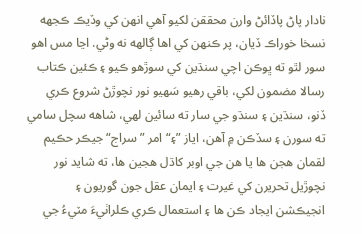نادار پاڻ پاڏائڻ وارن محققن لکيو آهي انهن کي وڏيڪ ڪجھه نسخا خوراڪ ڏيان، پر ڪنهن کي اها ڳالهه نه وڻي. اڃا مس اهو سور لٿو ته ڀوڪن اچي سنڌين کي سوڙهو ڪيو ۽ ڪئين ڪتاب رسالا مضمون لکي، باقي رهيو سَهيو نور نچوڙڻ شروع ڪري ڏنو، سنڌين ۽ سنڌو جي سار ته سائين لهي، شاهه سچل سامي ته سورن ۽ سڏڪن ۾ آهن، اياز ”۽“ امر ”سراج“ جيڪر حڪيم لقمان هجن ها يا هن جي اوبر کاڌل هجين ها، ته شايد نور نچوڙيل تحريرن کي غيرت ۽ ايمان عقل جون گوريون ۽ انجيڪشن ايجاد ڪن ها ۽ استعمال ڪري ڪلراٺيءَ مٽيءُ جي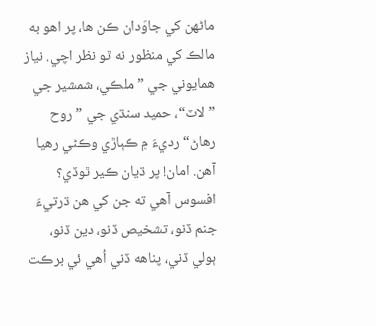ماڻهن کي جاوَدان ڪن ها، پر اهو به مالڪ کي منظور نه ٿو نظر اچي. نياز همايوني جي ”ملڪي، شمشير جي ”لاٽ“، حميد سنڌي جي ”روح رهاڻ“ رديءَ ۾ ڪٻاڙي وڪڻي رهيا آهن. امان! پر ڌيان ڪير ٿوڏي؟ افسوس آهي ته جن کي هن ڌرتيءَ جنم ڏنو، تشخيص ڏنو، دين ڏنو، ٻولي ڏني، پناهه ڏني اُهي ئي برڪت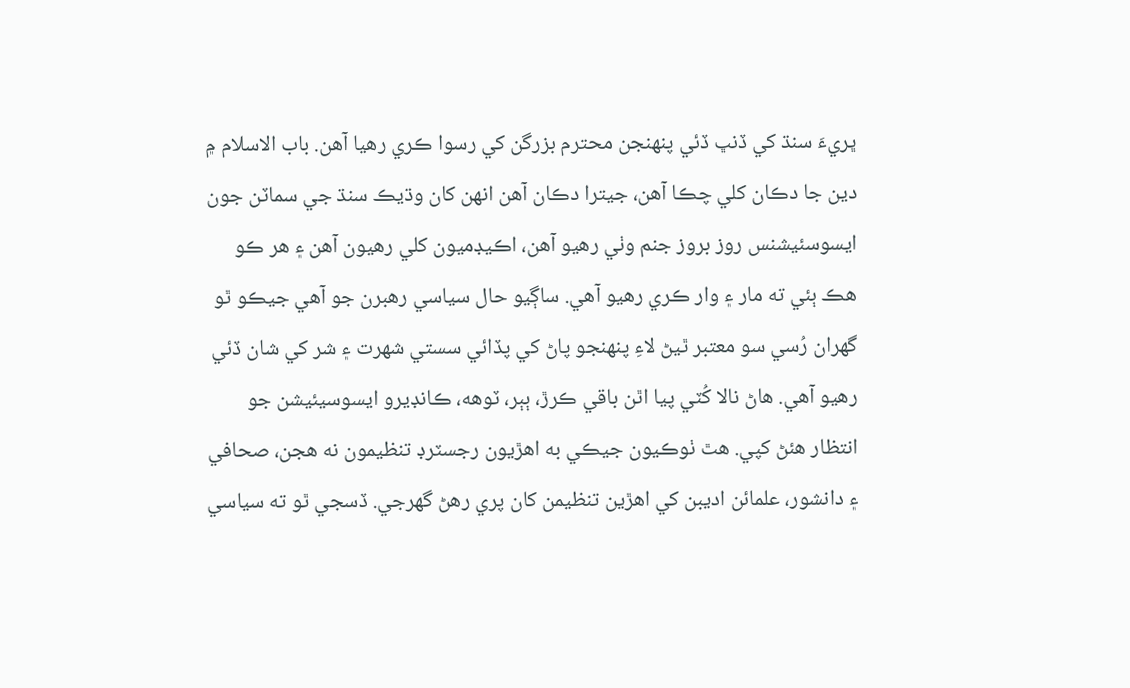ڀريءَ سنڌ کي ڏنڀ ڏئي پنهنجن محترم بزرگن کي رسوا ڪري رهيا آهن. باب الاسلام ۾ دين جا دڪان کلي چڪا آهن، جيترا دڪان آهن انهن کان وڌيڪ سنڌ جي سماٽن جون ايسوسئيشنس روز بروز جنم وٺي رهيو آهن، اڪيڊميون کلي رهيون آهن ۽ هر ڪو هڪ ٻئي ته مار ۽ وار ڪري رهيو آهي. ساڳيو حال سياسي رهبرن جو آهي جيڪو ٿو گھران رُسي سو معتبر ٿيڻ لاءِ پنهنجو پاڻ کي پڏائي سستي شهرت ۽ شر کي شان ڏئي رهيو آهي. هاڻ نالا کُٽي پيا اٿن باقي ڪرڙ، ٻٻر، ٽوهه، ڪانڊيرو ايسوسيئيشن جو انتظار هئڻ کپي. هٿ ٺوڪيون جيڪي به اهڙيون رجسٽرڊ تنظيمون نه هجن، صحافي ۽ دانشور، علمائن اديبن کي اهڙين تنظيمن کان پري رهڻ گھرجي. ڏسجي ٿو ته سياسي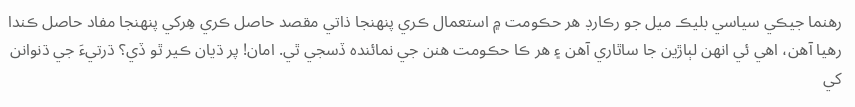رهنما جيڪي سياسي بليڪ ميل جو رڪارڊ هر حڪومت ۾ استعمال ڪري پنهنجا ذاتي مقصد حاصل ڪري هِرکي پنهنجا مفاد حاصل ڪندا رهيا آهن، اهي ئي انهن لٻاڙين جا ساٿاري آهن ۽ هر ڪا حڪومت هنن جي نمائنده ڏسجي ٿي. امان! پر ڌيان ڪير ٿو ڏي؟ ڌرتيءَ جي ڌنوانن کي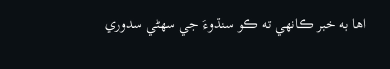اها به خبر ڪانهي ته ڪو سنڌوءَ جي سهڻي سدوري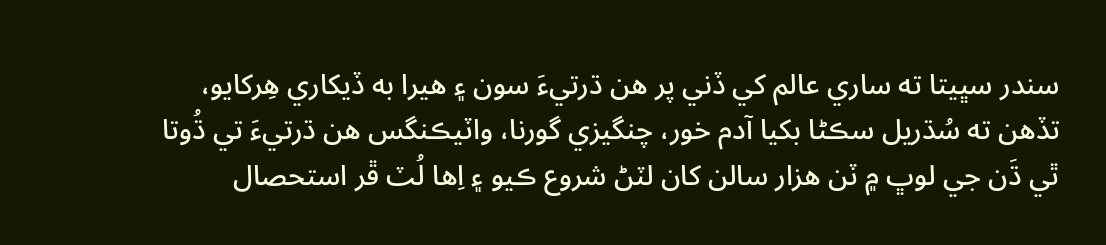سندر سڀيتا ته ساري عالم کي ڏني پر هن ڌرتيءَ سون ۽ هيرا به ڏيکاري هِرکايو، تڏهن ته سُڌريل سڪڻا بکيا آدم خور، چنگيزي گورنا، واٽيڪنگس هن ڌرتيءَ تي ڌُوتا ٿي ڌَن جي لوڀ ۾ ٽن هزار سالن کان لٽڻ شروع ڪيو ۽ اِها لُٽ ڦر استحصال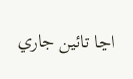اڃا تائين جاري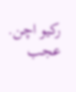رکيو اچن. عجب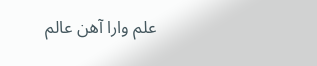علم وارا آهن عالم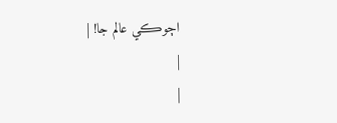اڄوڪي عالم جا! |
|
|